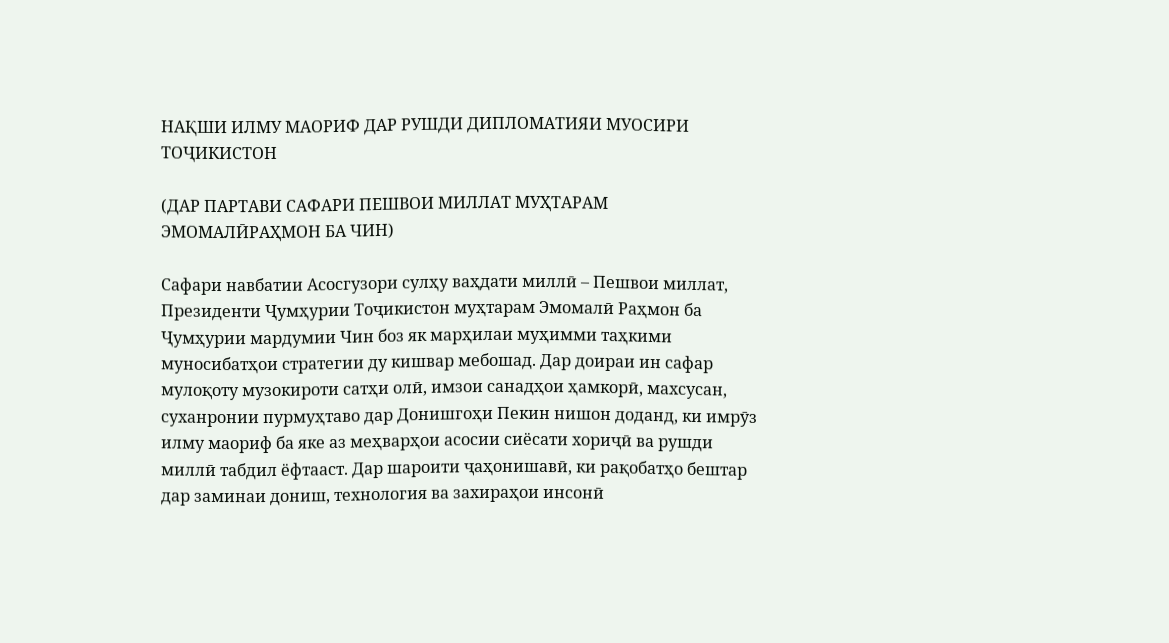НАҚШИ ИЛМУ МАОРИФ ДАР РУШДИ ДИПЛОМАТИЯИ МУОСИРИ ТОҶИКИСТОН

(ДАР ПАРТАВИ САФАРИ ПЕШВОИ МИЛЛАТ МУҲТАРАМ ЭМОМАЛӢРАҲМОН БА ЧИН)

Сафари навбатии Асосгузори сулҳу ваҳдати миллӣ – Пешвои миллат, Президенти Ҷумҳурии Тоҷикистон муҳтарам Эмомалӣ Раҳмон ба Ҷумҳурии мардумии Чин боз як марҳилаи муҳимми таҳкими муносибатҳои стратегии ду кишвар мебошад. Дар доираи ин сафар мулоқоту музокироти сатҳи олӣ, имзои санадҳои ҳамкорӣ, махсусан, суханронии пурмуҳтаво дар Донишгоҳи Пекин нишон доданд, ки имрӯз илму маориф ба яке аз меҳварҳои асосии сиёсати хориҷӣ ва рушди миллӣ табдил ёфтааст. Дар шароити ҷаҳонишавӣ, ки рақобатҳо бештар дар заминаи дониш, технология ва захираҳои инсонӣ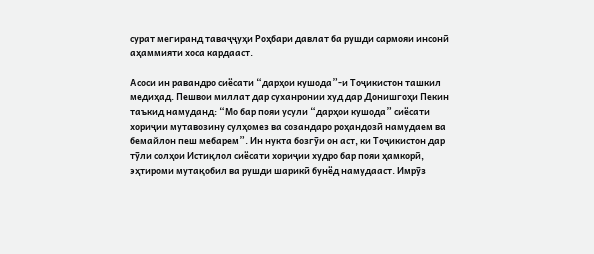сурат мегиранд таваҷҷуҳи Роҳбари давлат ба рушди сармояи инсонӣ аҳаммияти хоса кардааст.

Асоси ин равандро сиёсати “дарҳои кушода”-и Тоҷикистон ташкил медиҳад. Пешвои миллат дар суханронии худ дар Донишгоҳи Пекин таъкид намуданд: “Мо бар пояи усули “дарҳои кушода” сиёсати хориҷии мутавозину сулҳомез ва созандаро роҳандозӣ намудаем ва бемайлон пеш мебарем”. Ин нукта бозгӯи он аст, ки Тоҷикистон дар тӯли солҳои Истиқлол сиёсати хориҷии худро бар пояи ҳамкорӣ, эҳтироми мутақобил ва рушди шарикӣ бунёд намудааст. Имрӯз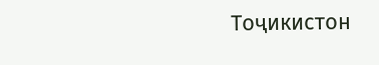Тоҷикистон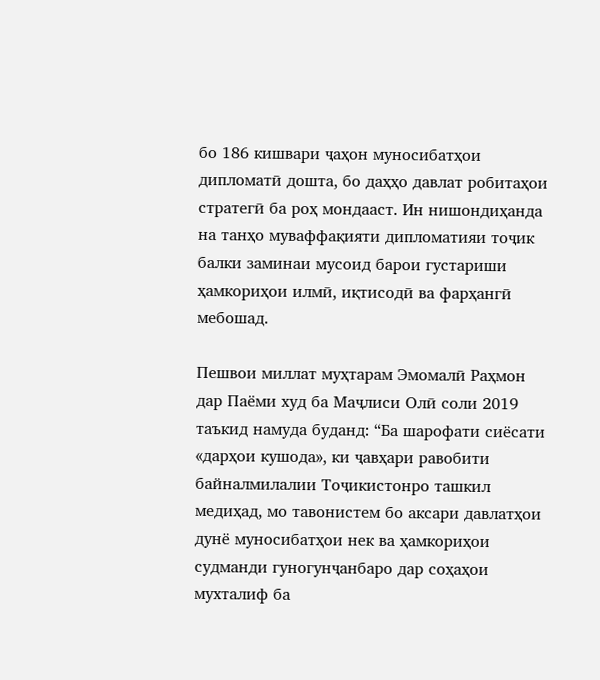бо 186 кишвари ҷаҳон муносибатҳои дипломатӣ дошта, бо даҳҳо давлат робитаҳои стратегӣ ба роҳ мондааст. Ин нишондиҳанда на танҳо муваффақияти дипломатияи тоҷик балки заминаи мусоид барои густариши ҳамкориҳои илмӣ, иқтисодӣ ва фарҳангӣ мебошад.

Пешвои миллат муҳтарам Эмомалӣ Раҳмон дар Паёми худ ба Маҷлиси Олӣ соли 2019 таъкид намуда буданд: “Ба шарофати сиёсати «дарҳои кушода», ки ҷавҳари равобити байналмилалии Тоҷикистонро ташкил медиҳад, мо тавонистем бо аксари давлатҳои дунё муносибатҳои нек ва ҳамкориҳои судманди гуногунҷанбаро дар соҳаҳои мухталиф ба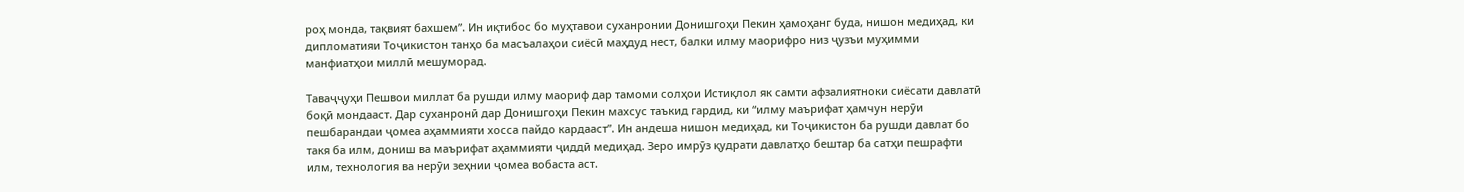роҳ монда, тақвият бахшем”. Ин иқтибос бо муҳтавои суханронии Донишгоҳи Пекин ҳамоҳанг буда, нишон медиҳад, ки дипломатияи Тоҷикистон танҳо ба масъалаҳои сиёсӣ маҳдуд нест, балки илму маорифро низ ҷузъи муҳимми манфиатҳои миллӣ мешуморад.

Таваҷҷуҳи Пешвои миллат ба рушди илму маориф дар тамоми солҳои Истиқлол як самти афзалиятноки сиёсати давлатӣ боқӣ мондааст. Дар суханронӣ дар Донишгоҳи Пекин махсус таъкид гардид, ки “илму маърифат ҳамчун нерӯи пешбарандаи ҷомеа аҳаммияти хосса пайдо кардааст”. Ин андеша нишон медиҳад, ки Тоҷикистон ба рушди давлат бо такя ба илм, дониш ва маърифат аҳаммияти ҷиддӣ медиҳад. Зеро имрӯз қудрати давлатҳо бештар ба сатҳи пешрафти илм, технология ва нерӯи зеҳнии ҷомеа вобаста аст.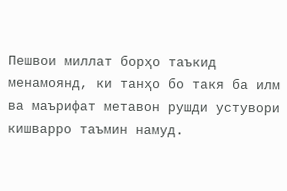Пешвои миллат борҳо таъкид менамоянд, ки танҳо бо такя ба илм ва маърифат метавон рушди устувори кишварро таъмин намуд.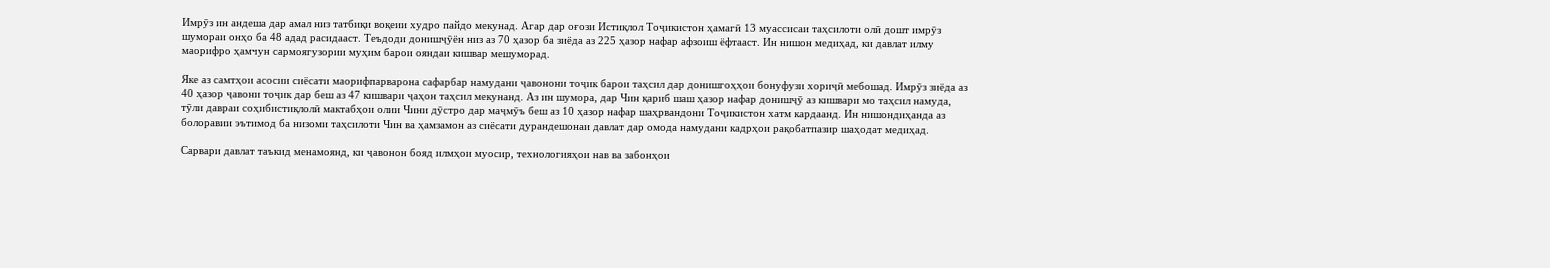Имрӯз ин андеша дар амал низ татбиқи воқеии худро пайдо мекунад. Агар дар оғози Истиқлол Тоҷикистон ҳамагӣ 13 муассисаи таҳсилоти олӣ дошт имрӯз шумораи онҳо ба 48 адад расидааст. Теъдоди донишҷӯён низ аз 70 ҳазор ба зиёда аз 225 ҳазор нафар афзоиш ёфтааст. Ин нишон медиҳад, ки давлат илму маорифро ҳамчун сармоягузории муҳим барои ояндаи кишвар мешуморад.

Яке аз самтҳои асосии сиёсати маорифпарварона сафарбар намудани ҷавонони тоҷик барои таҳсил дар донишгоҳҳои бонуфузи хориҷӣ мебошад. Имрӯз зиёда аз 40 ҳазор ҷавони тоҷик дар беш аз 47 кишвари ҷаҳон таҳсил мекунанд. Аз ин шумора, дар Чин қариб шаш ҳазор нафар донишҷӯ аз кишвари мо таҳсил намуда, тӯли давраи соҳибистиқлолӣ мактабҳои олии Чини дӯстро дар маҷмӯъ беш аз 10 ҳазор нафар шаҳрвандони Тоҷикистон хатм кардаанд. Ин нишондиҳанда аз болоравии эътимод ба низоми таҳсилоти Чин ва ҳамзамон аз сиёсати дурандешонаи давлат дар омода намудани кадрҳои рақобатпазир шаҳодат медиҳад.

Сарвари давлат таъкид менамоянд, ки ҷавонон бояд илмҳои муосир, технологияҳои нав ва забонҳои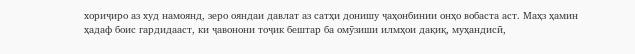хориҷиро аз худ намоянд, зеро ояндаи давлат аз сатҳи донишу ҷаҳонбинии онҳо вобаста аст. Маҳз ҳамин ҳадаф боис гардидааст, ки ҷавонони тоҷик бештар ба омӯзиши илмҳои дақиқ, муҳандисӣ,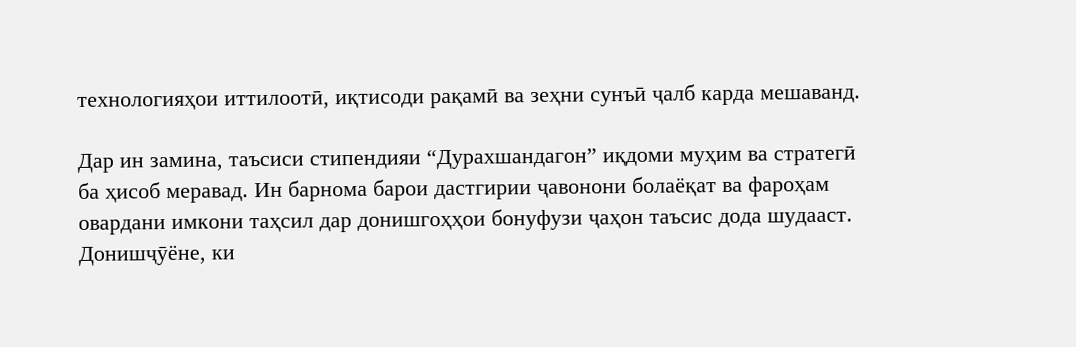технологияҳои иттилоотӣ, иқтисоди рақамӣ ва зеҳни сунъӣ ҷалб карда мешаванд.

Дар ин замина, таъсиси стипендияи “Дурахшандагон” иқдоми муҳим ва стратегӣ ба ҳисоб меравад. Ин барнома барои дастгирии ҷавонони болаёқат ва фароҳам овардани имкони таҳсил дар донишгоҳҳои бонуфузи ҷаҳон таъсис дода шудааст. Донишҷӯёне, ки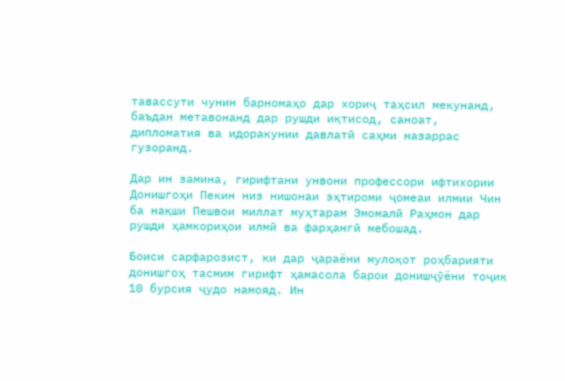тавассути чунин барномаҳо дар хориҷ таҳсил мекунанд, баъдан метавонанд дар рушди иқтисод, саноат, дипломатия ва идоракунии давлатӣ саҳми назаррас гузоранд.

Дар ин замина, гирифтани унвони профессори ифтихории Донишгоҳи Пекин низ нишонаи эҳтироми ҷомеаи илмии Чин ба нақши Пешвои миллат муҳтарам Эмомалӣ Раҳмон дар рушди ҳамкориҳои илмӣ ва фарҳангӣ мебошад.

Боиси сарфарозист, ки дар ҷараёни мулоқот роҳбарияти донишгоҳ тасмим гирифт ҳамасола барои донишҷӯёни тоҷик 10 бурсия ҷудо намояд. Ин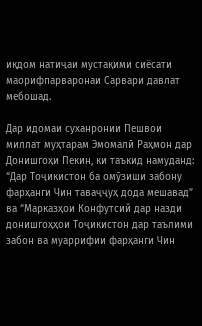иқдом натиҷаи мустақими сиёсати маорифпарваронаи Сарвари давлат мебошад.

Дар идомаи суханронии Пешвои миллат муҳтарам Эмомалӣ Раҳмон дар Донишгоҳи Пекин, ки таъкид намуданд: “Дар Тоҷикистон ба омӯзиши забону фарҳанги Чин таваҷҷуҳ дода мешавад” ва “Марказҳои Конфутсий дар назди донишгоҳҳои Тоҷикистон дар таълими забон ва муаррифии фарҳанги Чин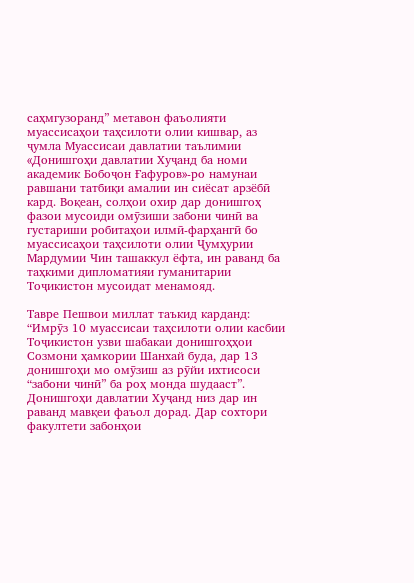саҳмгузоранд” метавон фаъолияти муассисаҳои таҳсилоти олии кишвар, аз ҷумла Муассисаи давлатии таълимии «Донишгоҳи давлатии Хуҷанд ба номи академик Бобоҷон Ғафуров»-ро намунаи равшани татбиқи амалии ин сиёсат арзёбӣ кард. Воқеан, солҳои охир дар донишгоҳ фазои мусоиди омӯзиши забони чинӣ ва густариши робитаҳои илмӣ-фарҳангӣ бо муассисаҳои таҳсилоти олии Ҷумҳурии Мардумии Чин ташаккул ёфта, ин раванд ба таҳкими дипломатияи гуманитарии Тоҷикистон мусоидат менамояд.

Тавре Пешвои миллат таъкид карданд: “Имрӯз 10 муассисаи таҳсилоти олии касбии Тоҷикистон узви шабакаи донишгоҳҳои Созмони ҳамкории Шанхай буда, дар 13 донишгоҳи мо омӯзиш аз рӯйи ихтисоси “забони чинӣ” ба роҳ монда шудааст”. Донишгоҳи давлатии Хуҷанд низ дар ин раванд мавқеи фаъол дорад. Дар сохтори факултети забонҳои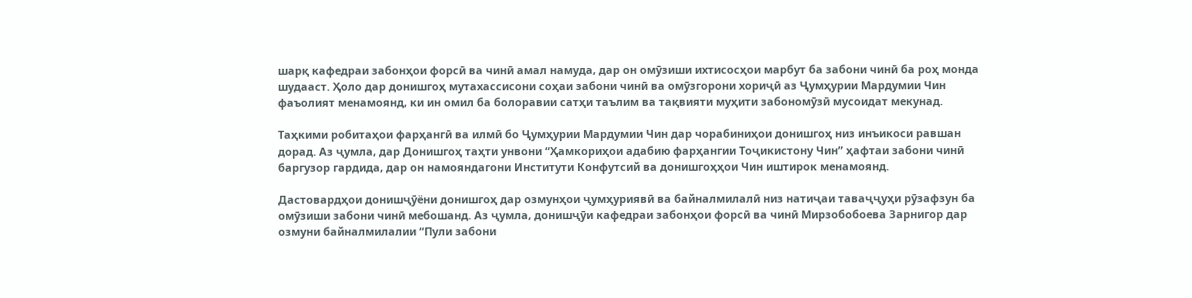шарқ кафедраи забонҳои форсӣ ва чинӣ амал намуда, дар он омӯзиши ихтисосҳои марбут ба забони чинӣ ба роҳ монда шудааст. Ҳоло дар донишгоҳ мутахассисони соҳаи забони чинӣ ва омӯзгорони хориҷӣ аз Ҷумҳурии Мардумии Чин фаъолият менамоянд, ки ин омил ба болоравии сатҳи таълим ва тақвияти муҳити забономӯзӣ мусоидат мекунад.

Таҳкими робитаҳои фарҳангӣ ва илмӣ бо Ҷумҳурии Мардумии Чин дар чорабиниҳои донишгоҳ низ инъикоси равшан дорад. Аз ҷумла, дар Донишгоҳ таҳти унвони “Ҳамкориҳои адабию фарҳангии Тоҷикистону Чин” ҳафтаи забони чинӣ баргузор гардида, дар он намояндагони Институти Конфутсий ва донишгоҳҳои Чин иштирок менамоянд.

Дастовардҳои донишҷӯёни донишгоҳ дар озмунҳои ҷумҳуриявӣ ва байналмилалӣ низ натиҷаи таваҷҷуҳи рӯзафзун ба омӯзиши забони чинӣ мебошанд. Аз ҷумла, донишҷӯи кафедраи забонҳои форсӣ ва чинӣ Мирзобобоева Зарнигор дар озмуни байналмилалии “Пули забони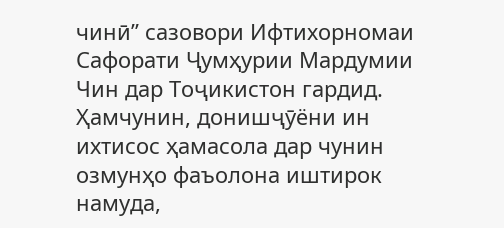чинӣ” сазовори Ифтихорномаи Сафорати Ҷумҳурии Мардумии Чин дар Тоҷикистон гардид. Ҳамчунин, донишҷӯёни ин ихтисос ҳамасола дар чунин озмунҳо фаъолона иштирок намуда,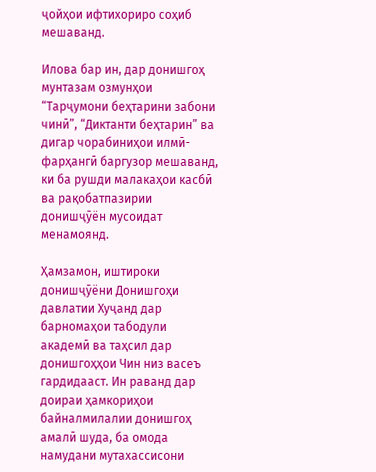ҷойҳои ифтихориро соҳиб мешаванд.

Илова бар ин, дар донишгоҳ мунтазам озмунҳои “Тарҷумони беҳтарини забони чинӣ”, “Диктанти беҳтарин” ва дигар чорабиниҳои илмӣ-фарҳангӣ баргузор мешаванд, ки ба рушди малакаҳои касбӣ ва рақобатпазирии донишҷӯён мусоидат менамоянд.

Ҳамзамон, иштироки донишҷӯёни Донишгоҳи давлатии Хуҷанд дар барномаҳои табодули академӣ ва таҳсил дар донишгоҳҳои Чин низ васеъ гардидааст. Ин раванд дар доираи ҳамкориҳои байналмилалии донишгоҳ амалӣ шуда, ба омода намудани мутахассисони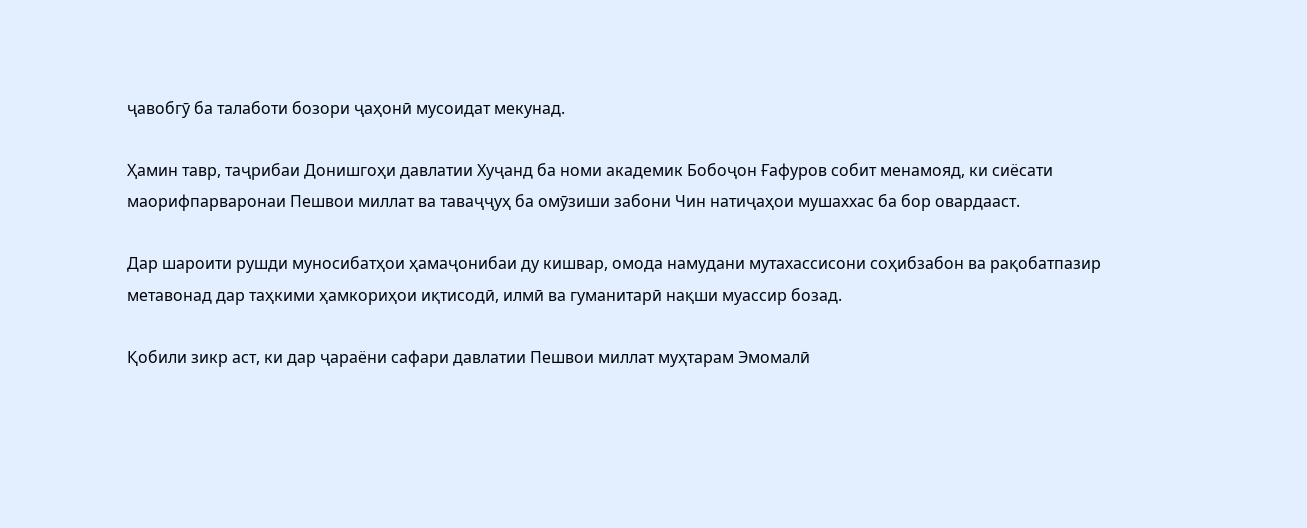ҷавобгӯ ба талаботи бозори ҷаҳонӣ мусоидат мекунад.

Ҳамин тавр, таҷрибаи Донишгоҳи давлатии Хуҷанд ба номи академик Бобоҷон Ғафуров собит менамояд, ки сиёсати маорифпарваронаи Пешвои миллат ва таваҷҷуҳ ба омӯзиши забони Чин натиҷаҳои мушаххас ба бор овардааст.

Дар шароити рушди муносибатҳои ҳамаҷонибаи ду кишвар, омода намудани мутахассисони соҳибзабон ва рақобатпазир метавонад дар таҳкими ҳамкориҳои иқтисодӣ, илмӣ ва гуманитарӣ нақши муассир бозад.

Қобили зикр аст, ки дар ҷараёни сафари давлатии Пешвои миллат муҳтарам Эмомалӣ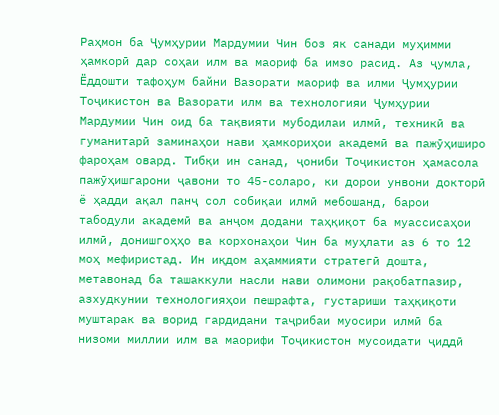Раҳмон ба Ҷумҳурии Мардумии Чин боз як санади муҳимми ҳамкорӣ дар соҳаи илм ва маориф ба имзо расид. Аз ҷумла, Ёддошти тафоҳум байни Вазорати маориф ва илми Ҷумҳурии Тоҷикистон ва Вазорати илм ва технологияи Ҷумҳурии Мардумии Чин оид ба тақвияти мубодилаи илмӣ, техникӣ ва гуманитарӣ заминаҳои нави ҳамкориҳои академӣ ва пажӯҳиширо фароҳам овард. Тибқи ин санад, ҷониби Тоҷикистон ҳамасола пажӯҳишгарони ҷавони то 45-соларо, ки дорои унвони докторӣ ё ҳадди ақал панҷ сол собиқаи илмӣ мебошанд, барои табодули академӣ ва анҷом додани таҳқиқот ба муассисаҳои илмӣ, донишгоҳҳо ва корхонаҳои Чин ба муҳлати аз 6 то 12 моҳ мефиристад. Ин иқдом аҳаммияти стратегӣ дошта, метавонад ба ташаккули насли нави олимони рақобатпазир, азхудкунии технологияҳои пешрафта, густариши таҳқиқоти муштарак ва ворид гардидани таҷрибаи муосири илмӣ ба низоми миллии илм ва маорифи Тоҷикистон мусоидати ҷиддӣ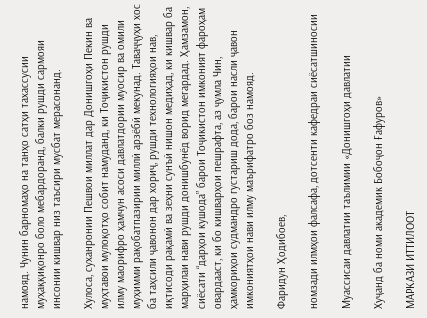намояд. Чунин барномаҳо на танҳо сатҳи тахассусии муҳаққиқонро боло мебардоранд, балки рушди сармояи инсонии кишвар низ таъсири мусбат мерасонанд.

Хулоса, суханронии Пешвои миллат дар Донишгоҳи Пекин ва муҳтавои мулоқотҳо собит намуданд, ки Тоҷикистон рушди илму маорифро ҳамчун асоси давлатдории муосир ва омили муҳимми рақобатпазирии миллӣ арзёбӣ мекунад. Таваҷҷуҳи хос ба таҳсили ҷавонон дар хориҷ, рушди технологияҳои нав, иқтисоди рақамӣ ва зеҳни сунъӣ нишон медиҳад, ки кишвар ба марҳилаи нави рушди донишбунёд ворид мегардад. Ҳамзамон, сиёсати “дарҳои кушода” барои Тоҷикистон имконият фароҳам овардааст, ки бо кишварҳои пешрафта, аз ҷумла Чин, ҳамкориҳои судмандро густариш дода, барои насли ҷавон имкониятҳои нави илму маърифатро боз намояд.

Фаридун Ҳодибоев,

номзади илмҳои фалсафа, дотсенти кафедраи сиёсатшиносии

Муассисаи давлатии таълимии «Донишгоҳи давлатии

Хуҷанд ба номи академик Бобоҷон Ғафуров»

МАРКАЗИ ИТТИЛООТ